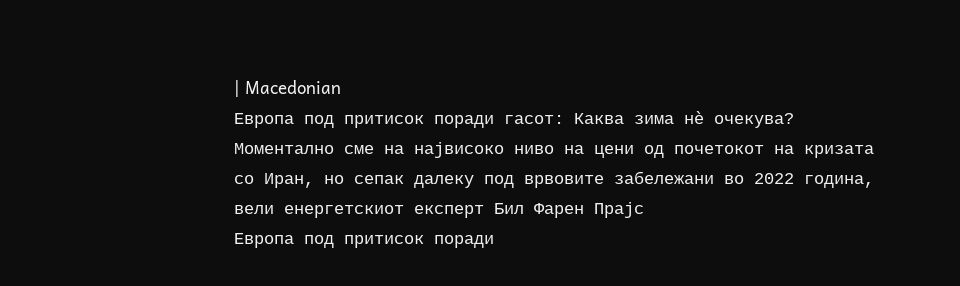| Macedonian
Европа под притисок поради гасот: Каква зима нè очекува?
Моментално сме на највисоко ниво на цени од почетокот на кризата со Иран, но сепак далеку под врвовите забележани во 2022 година, вели енергетскиот експерт Бил Фарен Прајс
Европа под притисок поради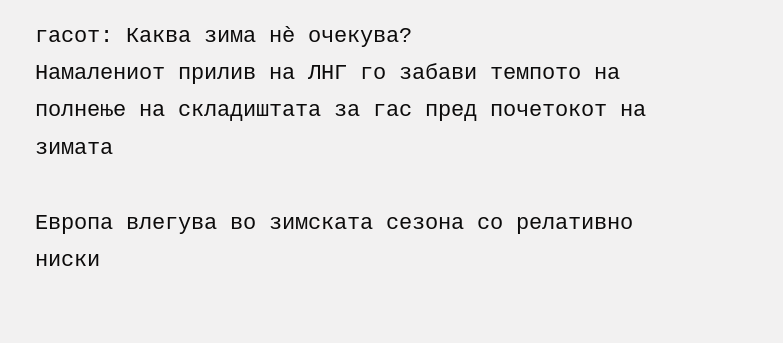гасот: Каква зима нè очекува?
Намалениот прилив на ЛНГ го забави темпото на полнење на складиштата за гас пред почетокот на зимата

Европа влегува во зимската сезона со релативно ниски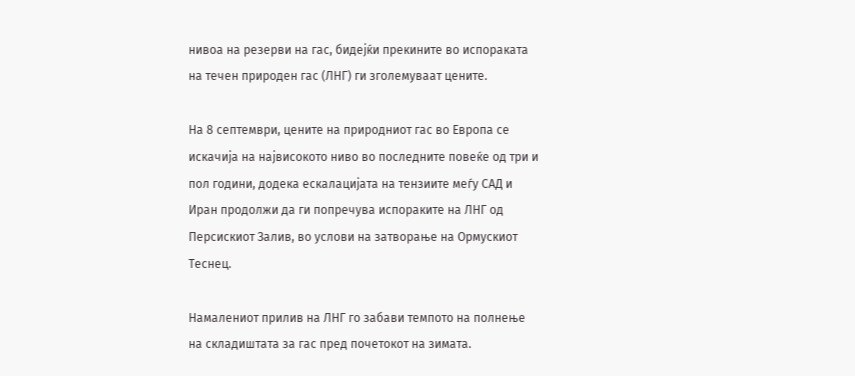нивоа на резерви на гас, бидејќи прекините во испораката на течен природен гас (ЛНГ) ги зголемуваат цените.

На 8 септември, цените на природниот гас во Европа се искачија на највисокото ниво во последните повеќе од три и пол години, додека ескалацијата на тензиите меѓу САД и Иран продолжи да ги попречува испораките на ЛНГ од Персискиот Залив, во услови на затворање на Ормускиот Теснец.

Намалениот прилив на ЛНГ го забави темпото на полнење на складиштата за гас пред почетокот на зимата.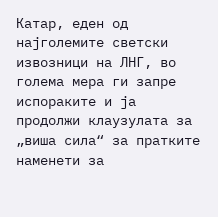Катар, еден од најголемите светски извозници на ЛНГ, во голема мера ги запре испораките и ја продолжи клаузулата за „виша сила“ за пратките наменети за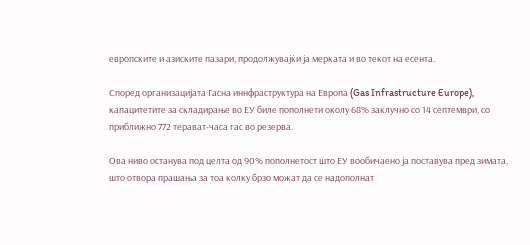европските и азиските пазари, продолжувајќи ја мерката и во текот на есента.

Според организацијата Гасна иннфраструктура на Европа (Gas Infrastructure Europe), капацитетите за складирање во ЕУ биле пополнети околу 68% заклучно со 14 септември, со приближно 772 терават-часа гас во резерва.

Ова ниво останува под целта од 90% пополнетост што ЕУ вообичаено ја поставува пред зимата, што отвора прашања за тоа колку брзо можат да се надополнат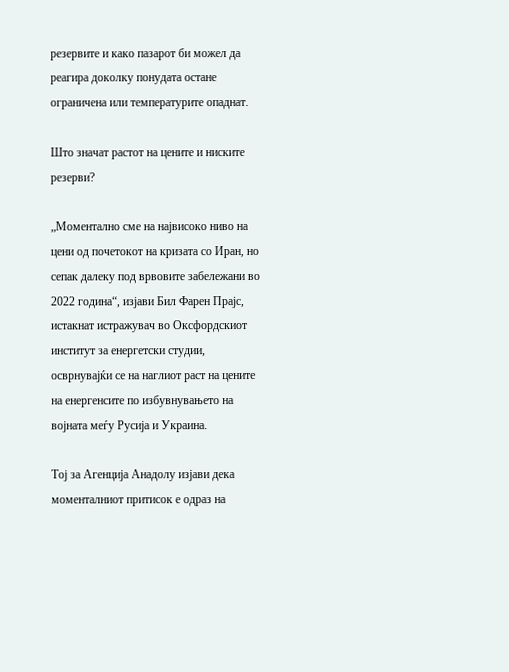резервите и како пазарот би можел да реагира доколку понудата остане ограничена или температурите опаднат.

Што значат растот на цените и ниските резерви?

„Моментално сме на највисоко ниво на цени од почетокот на кризата со Иран, но сепак далеку под врвовите забележани во 2022 година“, изјави Бил Фарен Прајс, истакнат истражувач во Оксфордскиот институт за енергетски студии, осврнувајќи се на наглиот раст на цените на енергенсите по избувнувањето на војната меѓу Русија и Украина.

Тој за Агенција Анадолу изјави дека моменталниот притисок е одраз на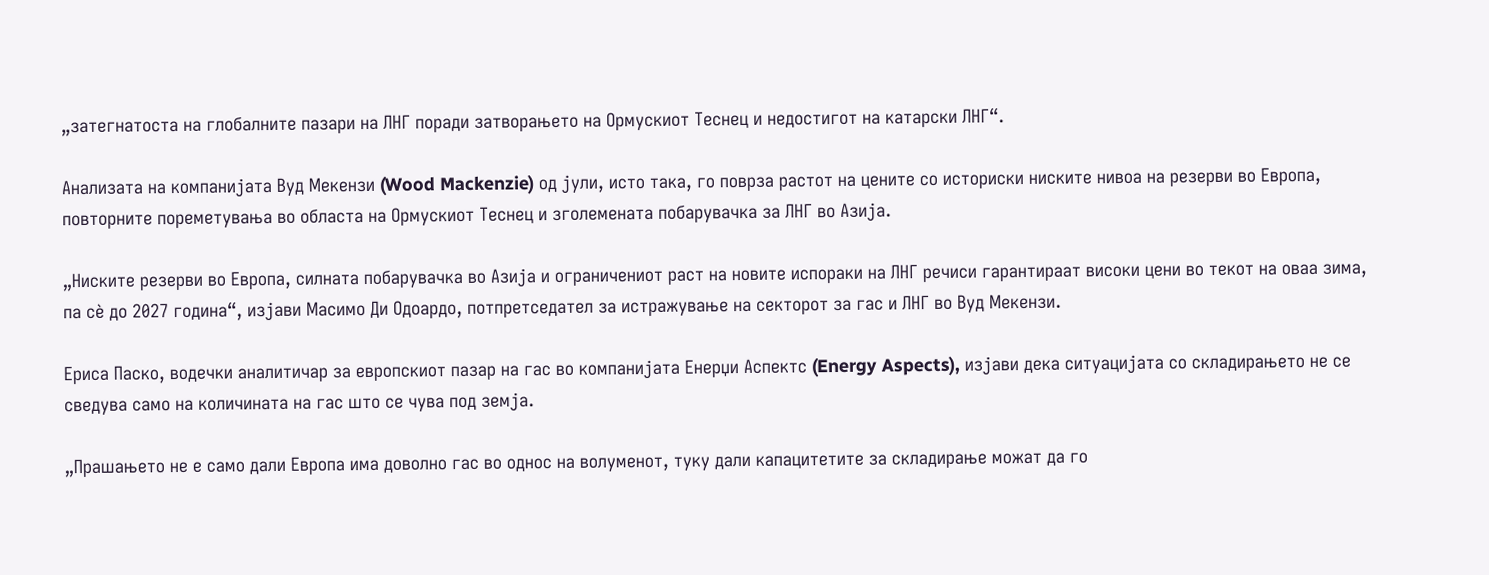„затегнатоста на глобалните пазари на ЛНГ поради затворањето на Ормускиот Теснец и недостигот на катарски ЛНГ“.

Анализата на компанијата Вуд Мекензи (Wood Mackenzie) од јули, исто така, го поврза растот на цените со историски ниските нивоа на резерви во Европа, повторните пореметувања во областа на Ормускиот Теснец и зголемената побарувачка за ЛНГ во Азија.

„Ниските резерви во Европа, силната побарувачка во Азија и ограничениот раст на новите испораки на ЛНГ речиси гарантираат високи цени во текот на оваа зима, па сè до 2027 година“, изјави Масимо Ди Одоардо, потпретседател за истражување на секторот за гас и ЛНГ во Вуд Мекензи.

Ериса Паско, водечки аналитичар за европскиот пазар на гас во компанијата Енерџи Аспектс (Energy Aspects), изјави дека ситуацијата со складирањето не се сведува само на количината на гас што се чува под земја.

„Прашањето не е само дали Европа има доволно гас во однос на волуменот, туку дали капацитетите за складирање можат да го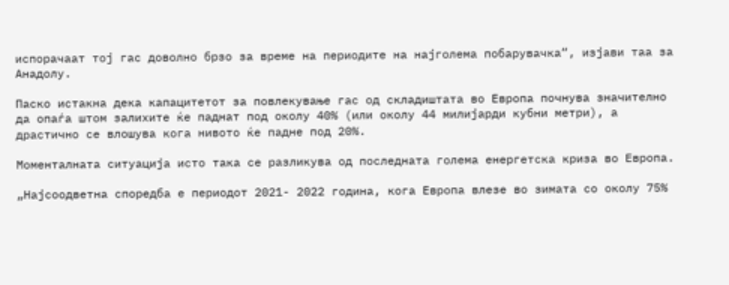испорачаат тој гас доволно брзо за време на периодите на најголема побарувачка“, изјави таа за Анадолу.

Паско истакна дека капацитетот за повлекување гас од складиштата во Европа почнува значително да опаѓа штом залихите ќе паднат под околу 40% (или околу 44 милијарди кубни метри), а драстично се влошува кога нивото ќе падне под 20%.

Моменталната ситуација исто така се разликува од последната голема енергетска криза во Европа.

„Најсоодветна споредба е периодот 2021- 2022 година, кога Европа влезе во зимата со околу 75%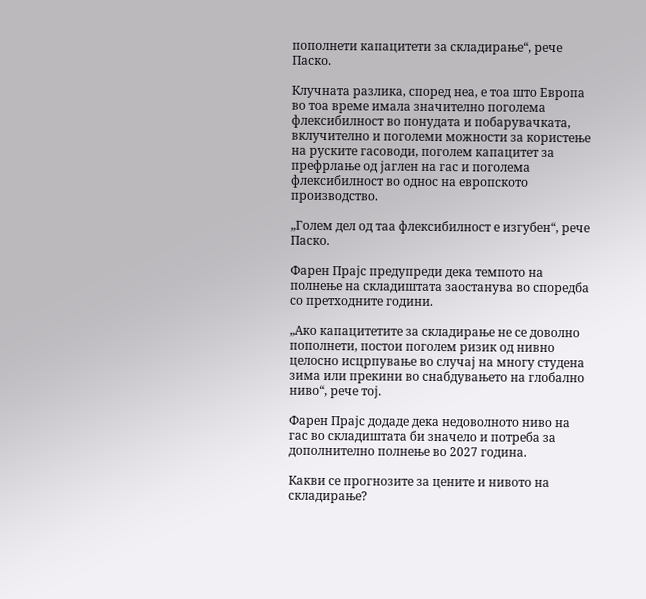пополнети капацитети за складирање“, рече Паско.

Клучната разлика, според неа, е тоа што Европа во тоа време имала значително поголема флексибилност во понудата и побарувачката, вклучително и поголеми можности за користење на руските гасоводи, поголем капацитет за префрлање од јаглен на гас и поголема флексибилност во однос на европското производство.

„Голем дел од таа флексибилност е изгубен“, рече Паско.

Фарен Прајс предупреди дека темпото на полнење на складиштата заостанува во споредба со претходните години.

„Ако капацитетите за складирање не се доволно пополнети, постои поголем ризик од нивно целосно исцрпување во случај на многу студена зима или прекини во снабдувањето на глобално ниво“, рече тој.

Фарен Прајс додаде дека недоволното ниво на гас во складиштата би значело и потреба за дополнително полнење во 2027 година.

Какви се прогнозите за цените и нивото на складирање?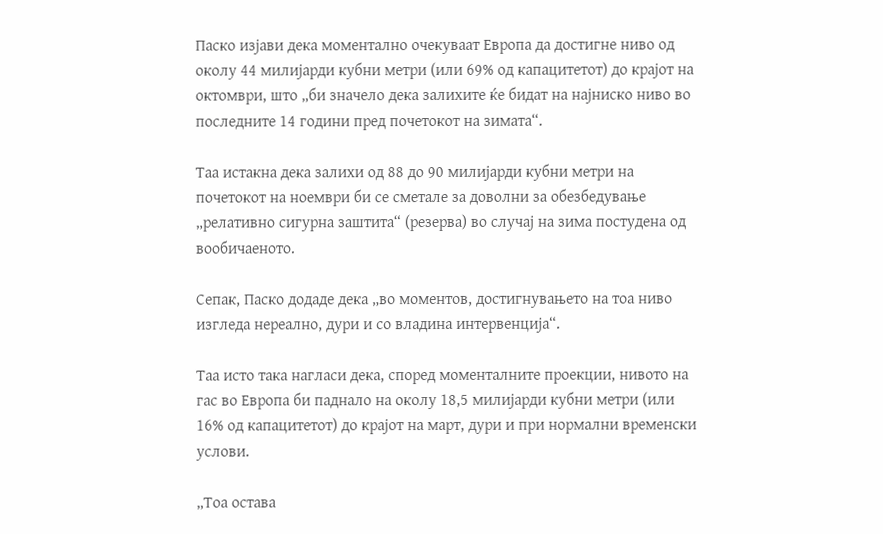Паско изјави дека моментално очекуваат Европа да достигне ниво од околу 44 милијарди кубни метри (или 69% од капацитетот) до крајот на октомври, што „би значело дека залихите ќе бидат на најниско ниво во последните 14 години пред почетокот на зимата“.

Таа истакна дека залихи од 88 до 90 милијарди кубни метри на почетокот на ноември би се сметале за доволни за обезбедување „релативно сигурна заштита“ (резерва) во случај на зима постудена од вообичаеното.

Сепак, Паско додаде дека „во моментов, достигнувањето на тоа ниво изгледа нереално, дури и со владина интервенција“.

Таа исто така нагласи дека, според моменталните проекции, нивото на гас во Европа би паднало на околу 18,5 милијарди кубни метри (или 16% од капацитетот) до крајот на март, дури и при нормални временски услови.

„Тоа остава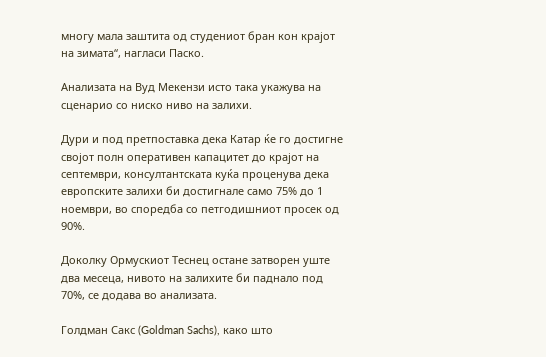многу мала заштита од студениот бран кон крајот на зимата“, нагласи Паско.

Анализата на Вуд Мекензи исто така укажува на сценарио со ниско ниво на залихи.

Дури и под претпоставка дека Катар ќе го достигне својот полн оперативен капацитет до крајот на септември, консултантската куќа проценува дека европските залихи би достигнале само 75% до 1 ноември, во споредба со петгодишниот просек од 90%.

Доколку Ормускиот Теснец остане затворен уште два месеца, нивото на залихите би паднало под 70%, се додава во анализата.

Голдман Сакс (Goldman Sachs), како што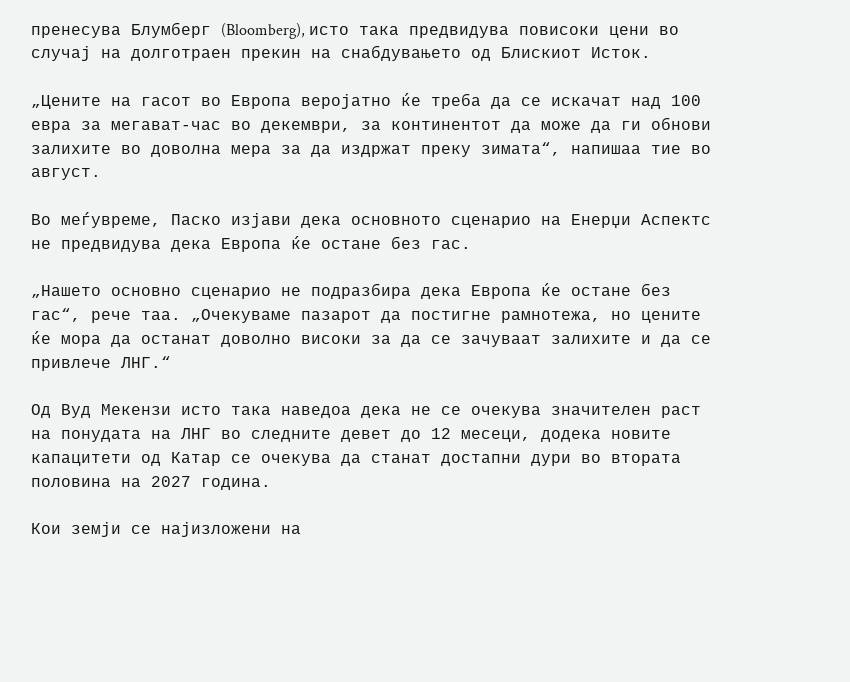пренесува Блумберг (Bloomberg), исто така предвидува повисоки цени во случај на долготраен прекин на снабдувањето од Блискиот Исток.

„Цените на гасот во Европа веројатно ќе треба да се искачат над 100 евра за мегават-час во декември, за континентот да може да ги обнови залихите во доволна мера за да издржат преку зимата“, напишаа тие во август.

Во меѓувреме, Паско изјави дека основното сценарио на Енерџи Аспектс не предвидува дека Европа ќе остане без гас.

„Нашето основно сценарио не подразбира дека Европа ќе остане без гас“, рече таа. „Очекуваме пазарот да постигне рамнотежа, но цените ќе мора да останат доволно високи за да се зачуваат залихите и да се привлече ЛНГ.“

Од Вуд Мекензи исто така наведоа дека не се очекува значителен раст на понудата на ЛНГ во следните девет до 12 месеци, додека новите капацитети од Катар се очекува да станат достапни дури во втората половина на 2027 година.

Кои земји се најизложени на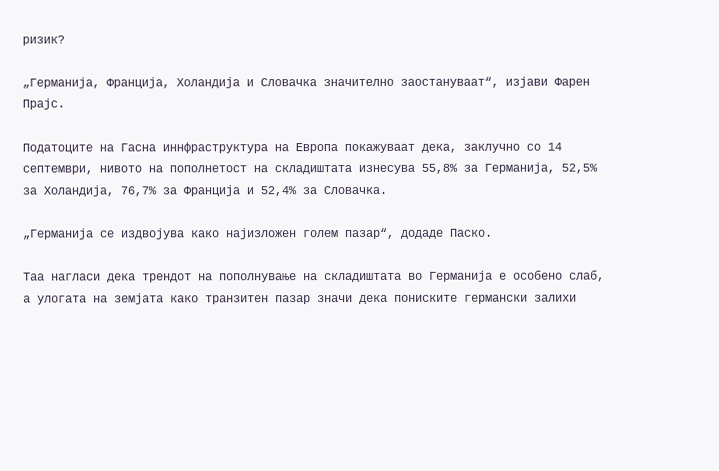ризик?

„Германија, Франција, Холандија и Словачка значително заостануваат“, изјави Фарен Прајс.

Податоците на Гасна иннфраструктура на Европа покажуваат дека, заклучно со 14 септември, нивото на пополнетост на складиштата изнесува 55,8% за Германија, 52,5% за Холандија, 76,7% за Франција и 52,4% за Словачка.

„Германија се издвојува како најизложен голем пазар“, додаде Паско.

Таа нагласи дека трендот на пополнување на складиштата во Германија е особено слаб, а улогата на земјата како транзитен пазар значи дека пониските германски залихи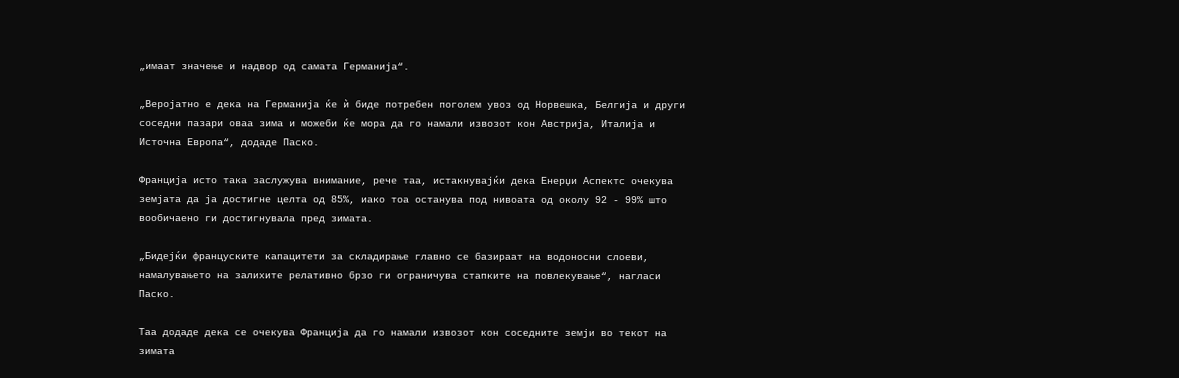„имаат значење и надвор од самата Германија“.

„Веројатно е дека на Германија ќе ѝ биде потребен поголем увоз од Норвешка, Белгија и други соседни пазари оваа зима и можеби ќе мора да го намали извозот кон Австрија, Италија и Источна Европа“, додаде Паско.

Франција исто така заслужува внимание, рече таа, истакнувајќи дека Енерџи Аспектс очекува земјата да ја достигне целта од 85%, иако тоа останува под нивоата од околу 92 - 99% што вообичаено ги достигнувала пред зимата.

„Бидејќи француските капацитети за складирање главно се базираат на водоносни слоеви, намалувањето на залихите релативно брзо ги ограничува стапките на повлекување“, нагласи Паско.

Таа додаде дека се очекува Франција да го намали извозот кон соседните земји во текот на зимата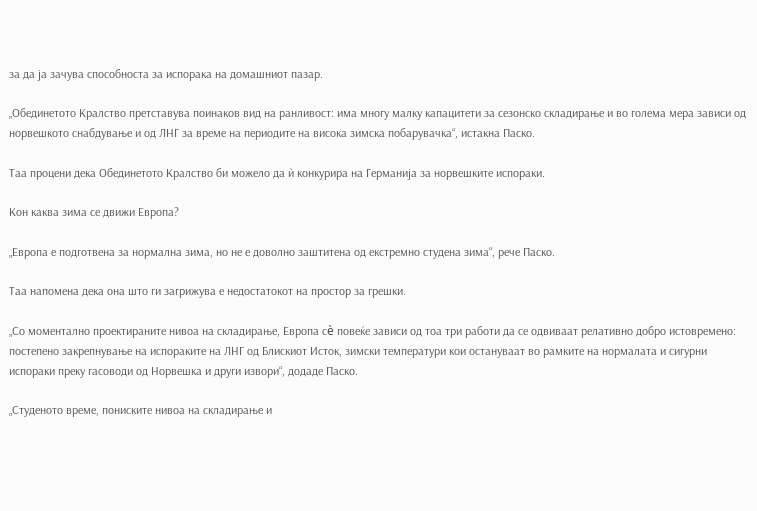за да ја зачува способноста за испорака на домашниот пазар.

„Обединетото Кралство претставува поинаков вид на ранливост: има многу малку капацитети за сезонско складирање и во голема мера зависи од норвешкото снабдување и од ЛНГ за време на периодите на висока зимска побарувачка“, истакна Паско.

Таа процени дека Обединетото Кралство би можело да ѝ конкурира на Германија за норвешките испораки.

Кон каква зима се движи Европа?

„Европа е подготвена за нормална зима, но не е доволно заштитена од екстремно студена зима“, рече Паско.

Таа напомена дека она што ги загрижува е недостатокот на простор за грешки.

„Со моментално проектираните нивоа на складирање, Европа сè повеќе зависи од тоа три работи да се одвиваат релативно добро истовремено: постепено закрепнување на испораките на ЛНГ од Блискиот Исток, зимски температури кои остануваат во рамките на нормалата и сигурни испораки преку гасоводи од Норвешка и други извори“, додаде Паско.

„Студеното време, пониските нивоа на складирање и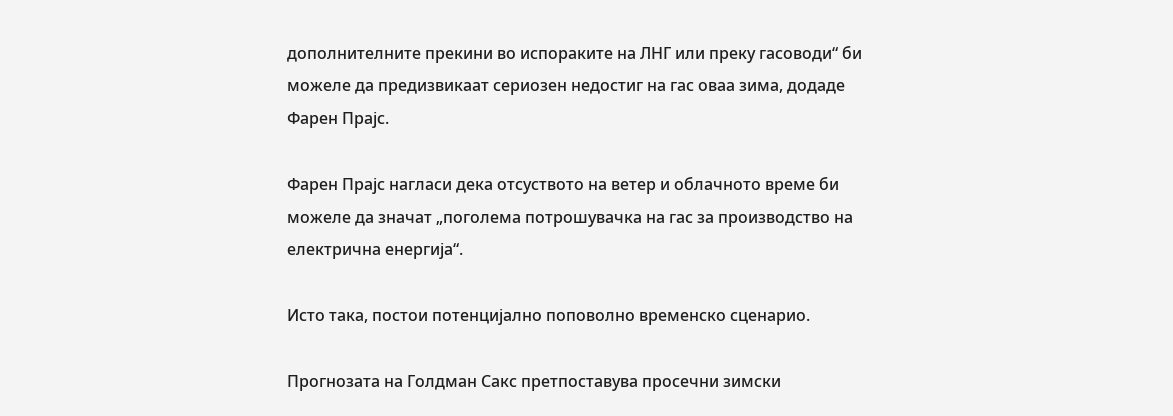дополнителните прекини во испораките на ЛНГ или преку гасоводи“ би можеле да предизвикаат сериозен недостиг на гас оваа зима, додаде Фарен Прајс.

Фарен Прајс нагласи дека отсуството на ветер и облачното време би можеле да значат „поголема потрошувачка на гас за производство на електрична енергија“.

Исто така, постои потенцијално поповолно временско сценарио.

Прогнозата на Голдман Сакс претпоставува просечни зимски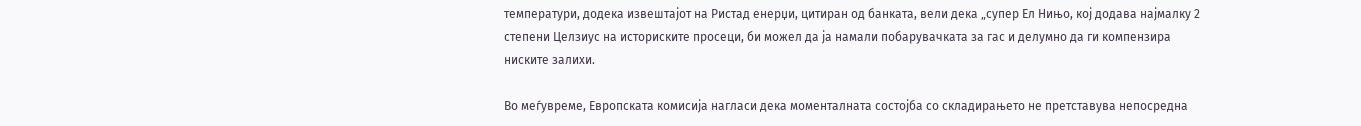температури, додека извештајот на Ристад енерџи, цитиран од банката, вели дека „супер Ел Нињо, кој додава најмалку 2 степени Целзиус на историските просеци, би можел да ја намали побарувачката за гас и делумно да ги компензира ниските залихи.

Во меѓувреме, Европската комисија нагласи дека моменталната состојба со складирањето не претставува непосредна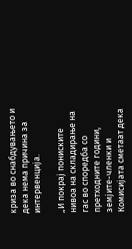криза во снабдувањето и дека нема причина за интервенција.

„И покрај пониските нивоа на складирање на гас во споредба со претходните години, земјите-членки и Комисијата сметаат дека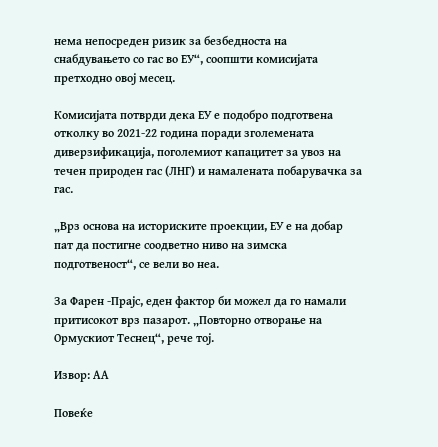нема непосреден ризик за безбедноста на снабдувањето со гас во ЕУ“, соопшти комисијата претходно овој месец.

Комисијата потврди дека ЕУ е подобро подготвена отколку во 2021-22 година поради зголемената диверзификација, поголемиот капацитет за увоз на течен природен гас (ЛНГ) и намалената побарувачка за гас.

„Врз основа на историските проекции, ЕУ е на добар пат да постигне соодветно ниво на зимска подготвеност“, се вели во неа.

За Фарен -Прајс, еден фактор би можел да го намали притисокот врз пазарот. „Повторно отворање на Ормускиот Теснец“, рече тој.

Извор: АА

Повеќе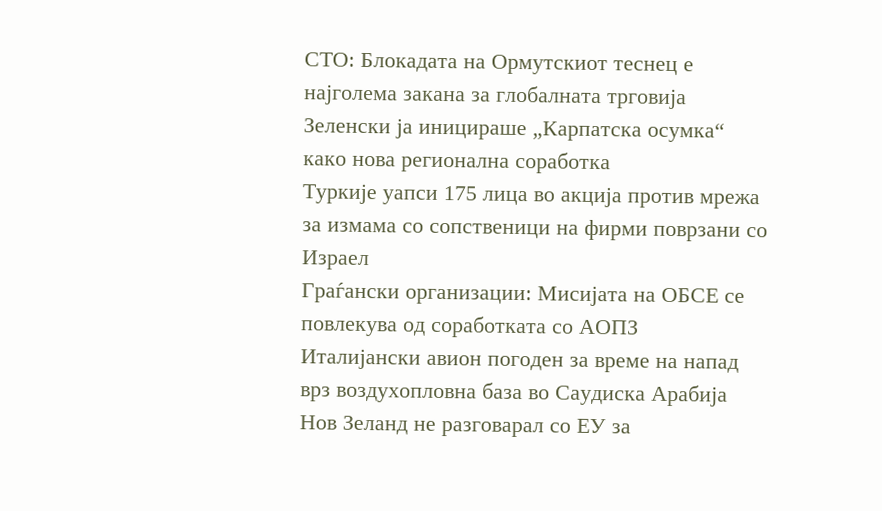СТО: Блокадата на Ормутскиот теснец е најголема закана за глобалната трговија
Зеленски ја иницираше „Карпатска осумка“ како нова регионална соработка
Туркије уапси 175 лица во акција против мрежа за измама со сопственици на фирми поврзани со Израел
Граѓански организации: Мисијата на ОБСЕ се повлекува од соработката со АОПЗ
Италијански авион погоден за време на напад врз воздухопловна база во Саудиска Арабија
Нов Зеланд не разговарал со ЕУ за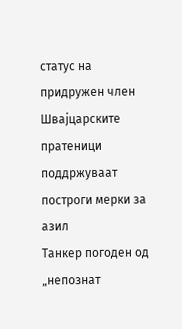статус на придружен член
Швајцарските пратеници поддржуваат построги мерки за азил
Танкер погоден од „непознат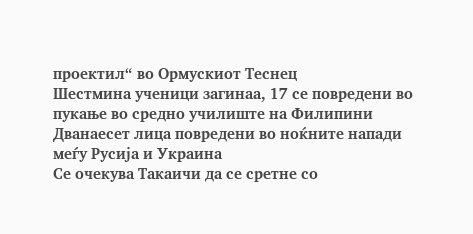проектил“ во Ормускиот Теснец
Шестмина ученици загинаа, 17 се повредени во пукање во средно училиште на Филипини
Дванаесет лица повредени во ноќните напади меѓу Русија и Украина
Се очекува Такаичи да се сретне со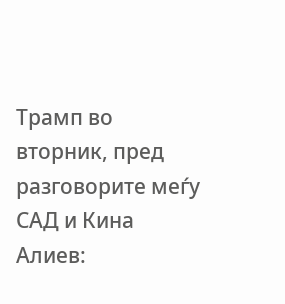Трамп во вторник, пред разговорите меѓу САД и Кина
Алиев: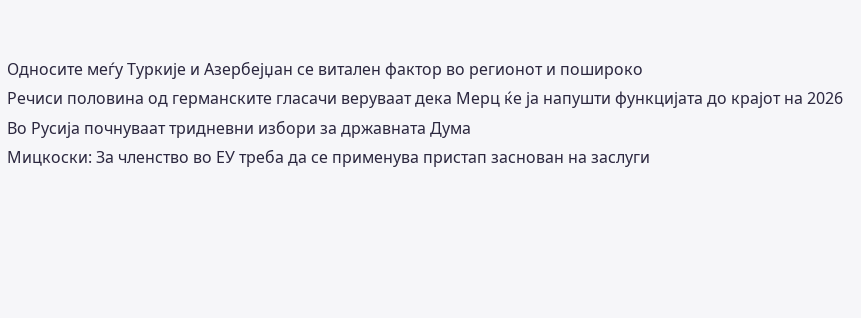Односите меѓу Туркије и Азербејџан се витален фактор во регионот и пошироко
Речиси половина од германските гласачи веруваат дека Мерц ќе ја напушти функцијата до крајот на 2026
Во Русија почнуваат тридневни избори за државната Дума
Мицкоски: За членство во ЕУ треба да се применува пристап заснован на заслуги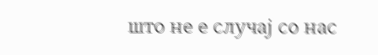што не е случај со нас